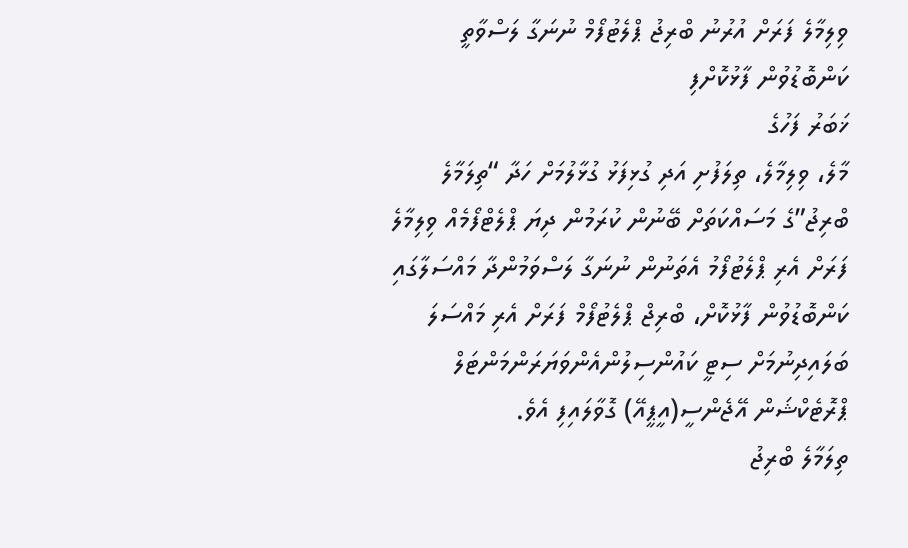ވިލިމާލެ ފަރަށް އުރުނު ބްރިޖު ޕްލެޓުފޯމް ނުނަގާ ލަސްވާތީ ކަންބޮޑުވުން ފާޅުކޮށްފި
ޚަބަރު ފަހުގެ
މާލެ، ވިލިމާލެ، ތިލަފުށި އަދި ގުޅިފަޅު ގުޅާލުމަށް ހަދާ “ތިލަމާލެ ބްރިޖު”ގެ މަސައްކަތަށް ބޭނުން ކުރަމުން ދިޔަ ޕްލެޓްފޯމެއް ވިލިމާލެ ފަރަށް އެރި ޕްލެޓުފޯމު އެތަނުން ނުނަގާ ލަސްވަމުންދާ މައްސަލާގައި ކަންބޮޑުވުން ފާޅުކޮށް، ބްރިޖް ޕްލެޓުފޯމް ފަރަށް އެރި މައްސަލަ ބަލައިދިނުމަށް ސިޓީ ކައުންސިލުންއެންވަޔަރަންމަންޓަލް ޕްރޮޓެކްޝަން އޭޖެންސީ(އީޕީއޭ) ގޮވާލައިފި އެވެ.
ތިލަމާލެ ބްރިޖު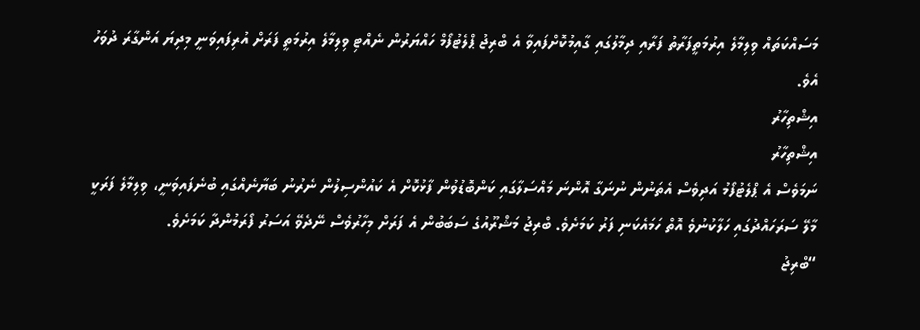މަސައްކަތައް ވިލިމާލެ އިރުމަތީފަރާތު ފަރާއި ދިމާލުގައި ގާއިމުކޮށްފައިވާ އެ ބްރިޖު ޕްލެޓުފޯމް ހައްޔަރުން ނެއްޓި ވިލިމާލެ އިރުމަތީ ފަރަށް އުރިފައިވަނީ މިދިޔަ އަންގާރަ ދުވަހު އެވެ.
އިޝްތިހާރު
އިޝްތިހާރު
ނަމަވެސް އެ ޕްލެޓުފޯމު އަދިވެސް އެތަނުން ނުނަގާ އޮންނަ މައްސަލާގައި ކަންބޮޑުވުން ފާޅުކޮށް އެ ކައުންސިލުން ނެރުނު ބަޔާނެއްގައި ބުނެފައިވަނީ، ވިލިމާލެ ފަރަކީ މާލޭ ސަރަހައްދުގައި ހަލާކުނުވެ އޮތް ހަމައެކަނި ފަރު ކަމަށެވެ. ބްރިޖު މަޝްރޫއުގެ ސަބަބުން އެ ފަރަށް މިހާރުވެސް ނޭދެވޭ އަސަރު ފޯރަމުންދާ ކަމަށެވެ.
“ބްރިޖު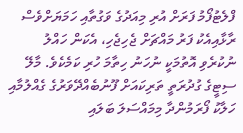ފްލެޓުފޯމު ފަރަށް އުރި މިއަދުގެ ވަގުތާއި ހަމަޔަށްވެސް ރާޅާއިއެކު ފަރު މައްޗަށް ޖެހިޖެހި، އެކަން ހައްލު ނުކުރެވި އޮތުމަކީ ނުހަނު ހިތާމަ ހުރި ކަމެކެވެ. މާލޭ ސިޓީގެ ގުދުރަތީ ތަރިކައަށް ފޫނުބެއްދޭވަރުގެ ގެއްލުމާއި ހަލާކު ފޯރަމުންދާ މިމައްސަލަ ބަލައި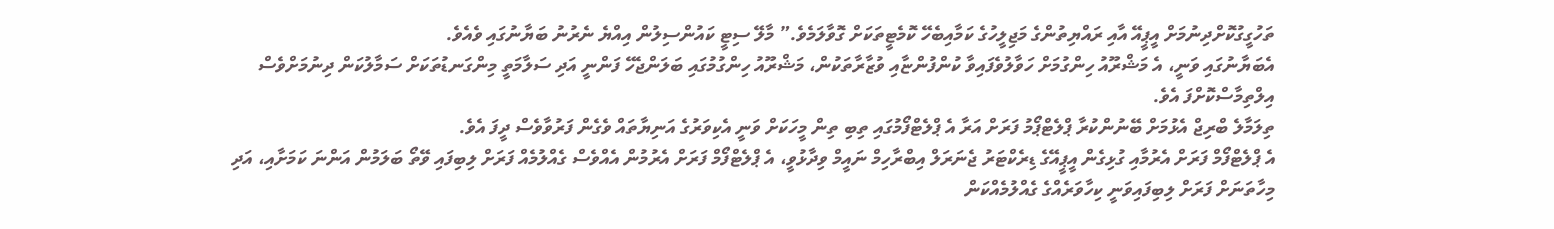ތަހުގީގުކޮށްދިނުމަށް އީޕީއޭ އާއި ރައްޔިތުންގެ މަޖިލީހުގެ ކަމާއިބެހޭ ކޮމެޓީތަކަށް ގޮވާލަމެވެ.” މާލޭ ސިޓީ ކައުންސިލުން އިއްޔެ ނެރުނު ބަޔާނުގައި ވެއެވެ.
އެބަޔާނުގައި ވަނީ، އެ މަޝްރޫއު ހިންގުމަށް ހަވާލުވެފައިވާ ކުންފުންޏާއި ވުޒާރާތަކުން، މަޝްރޫއު ހިންގުމުގައި ބަލަންޖެހޭ ފަންނީ އަދި ސަލާމަތީ މިންގަނޑުތަކަށް ސަމާލުކަން ދިނުމަށްވެސް އިލްތިމާސްކޮށްފަ އެވެ.
ތިލަމާލެ ބްރިޖް އެޅުމަށް ބޭނުންކުރާ ޕްލެޓްޕޯމު ފަރަށް އަރާ އެ ޕްލެޓްފޯމުގައި ތިބި ތިން މީހަކަށް ވަނީ އެކިވަރުގެ އަނިޔާތައް ވެގެން ފަރުވާވެސް ދީފަ އެވެ.
އެ ޕްލެޓްފޯމް ފަރަށް އެރުމާއި ގުޅިގެން އީޕީއޭގެ ޑިރެކްޓަރު ޖެނަރަލް އިބްރާހިމް ނައީމް ވިދާޅުވީ، އެ ޕްލެޓްފޯމް ފަރަށް އެރުމުން އެއްވެސް ގެއްލުމެއް ފަރަށް ލިބިފައި ވޭތޯ ބަލަމުން އަންނަ ކަމަށާއި، އަދި މިހާތަނަށް ފަރަށް ލިބިފައިވަނީ ކިހާވަރެއްގެ ގެއްލުމެއްކަން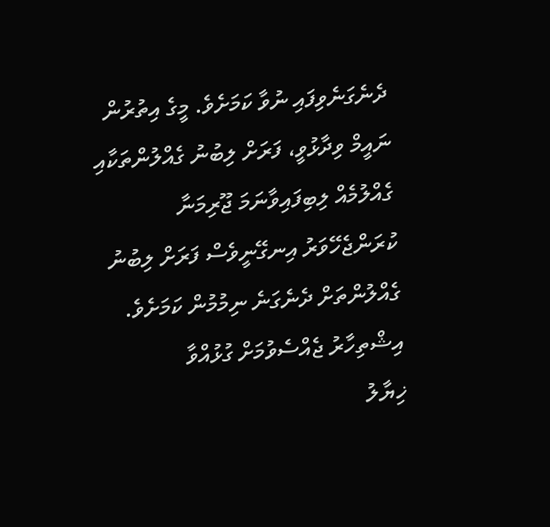ދެނެގަނެވިފައި ނުވާ ކަމަށެވެ. މީގެ އިތުރުން ނައީމް ވިދާޅުވީ، ފަރަށް ލިބުނު ގެއްލުންތަކާއި ގެއްލުމެއް ލިބިފައިވާނަމަ ޖޫރިމަނާ ކުރަންޖެހޭވަރު އިނގޭނީވެސް ފަރަށް ލިބުނު ގެއްލުންތަށް ދެނެގަނެ ނިމުމުން ކަމަށެވެ.
އިޝްތިހާރު ޖެއްސެވުމަށް ގުޅުއްވާ
ޚިޔާލު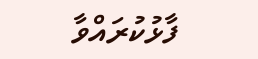ފާޅުކުރައްވާ